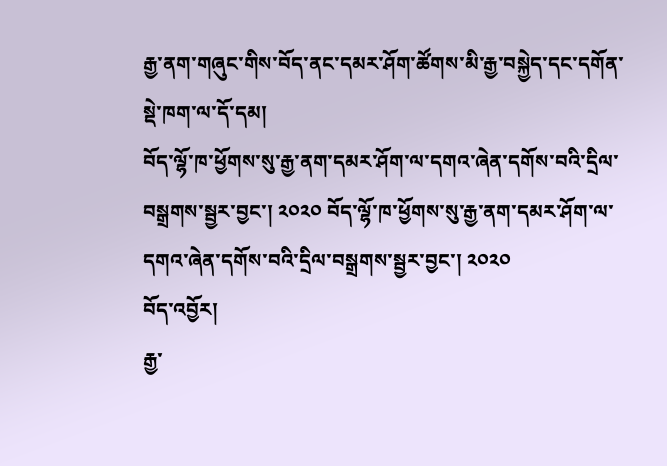རྒྱ་ནག་གཞུང་གིས་བོད་ནང་དམར་ཤོག་ཚོགས་མི་རྒྱ་བསྐྱེད་དང་དགོན་སྡེ་ཁག་ལ་དོ་དམ།
བོད་ལྷོ་ཁ་ཕྱོགས་སུ་རྒྱ་ནག་དམར་ཤོག་ལ་དགའ་ཞེན་དགོས་བའི་དྲིལ་བསྒྲགས་སྦྱར་བྱང་། ༢༠༢༠ བོད་ལྷོ་ཁ་ཕྱོགས་སུ་རྒྱ་ནག་དམར་ཤོག་ལ་དགའ་ཞེན་དགོས་བའི་དྲིལ་བསྒྲགས་སྦྱར་བྱང་། ༢༠༢༠
བོད་འབྱོར།
རྒྱ་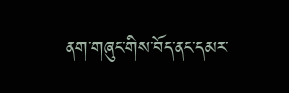ནག་གཞུང་གིས་བོད་ནང་དམར་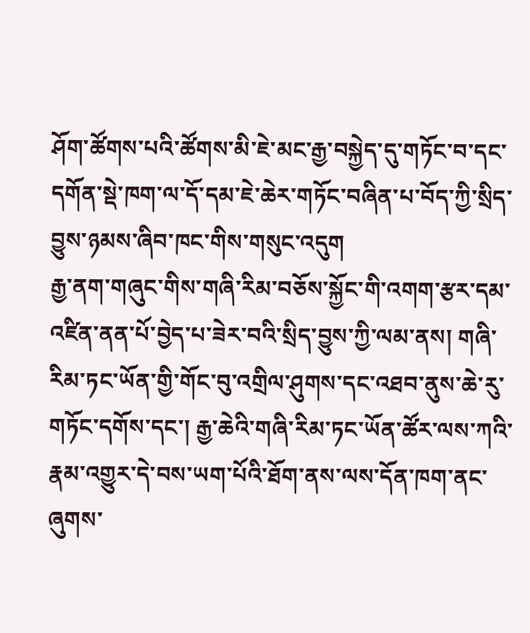ཤོག་ཚོགས་པའི་ཚོགས་མི་ཇེ་མང་རྒྱ་བསྐྱེད་དུ་གཏོང་བ་དང་དགོན་སྡེ་ཁག་ལ་དོ་དམ་ཇེ་ཆེར་གཏོང་བཞིན་པ་བོད་ཀྱི་སྲིད་བྱུས་ཉམས་ཞིབ་ཁང་གིས་གསུང་འདུག
རྒྱ་ནག་གཞུང་གིས་གཞི་རིམ་བཅོས་སྐྱོང་གི་འགག་རྩར་དམ་འཛིན་ནན་པོ་བྱེད་པ་ཟེར་བའི་སྲིད་བྱུས་ཀྱི་ལམ་ནས། གཞི་རིམ་ཏང་ཡོན་གྱི་གོང་བུ་འགྲིལ་ཤུགས་དང་འཐབ་ནུས་ཆེ་རུ་གཏོང་དགོས་དང་། རྒྱ་ཆེའི་གཞི་རིམ་ཏང་ཡོན་ཚོར་ལས་ཀའི་རྣམ་འགྱུར་དེ་བས་ཡག་པོའི་ཐོག་ནས་ལས་དོན་ཁག་ནང་ཞུགས་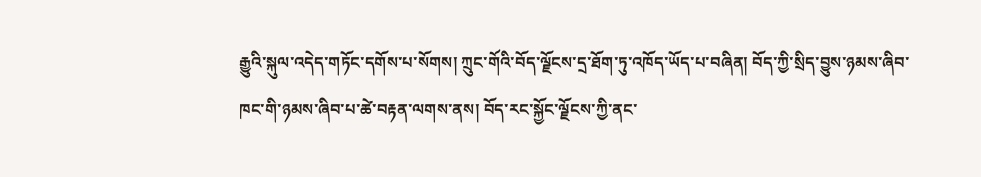རྒྱུའི་སྐུལ་འདེད་གཏོང་དགོས་པ་སོགས། ཀྲུང་གོའི་བོད་ལྗོངས་དྲ་ཐོག་ཏུ་འཁོད་ཡོད་པ་བཞིན། བོད་ཀྱི་སྲིད་བྱུས་ཉམས་ཞིབ་ཁང་གི་ཉམས་ཞིབ་པ་ཚེ་བརྟན་ལགས་ནས། བོད་རང་སྐྱོང་ལྗོངས་ཀྱི་ནང་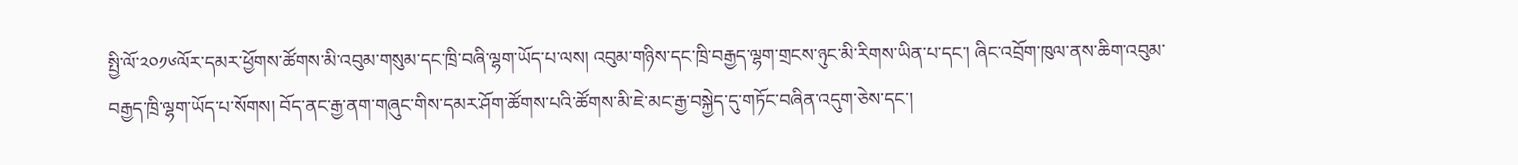སྤྱི་ལོ་༢༠༡༦ལོར་དམར་ཕྱོགས་ཚོགས་མི་འབུམ་གསུམ་དང་ཁྲི་བཞི་ལྷག་ཡོད་པ་ལས། འབུམ་གཉིས་དང་ཁྲི་བརྒྱད་ལྷག་གྲངས་ཉུང་མི་རིགས་ཡིན་པ་དང་། ཞིང་འབྲོག་ཁུལ་ནས་ཆིག་འབུམ་བརྒྱད་ཁྲི་ལྷག་ཡོད་པ་སོགས། བོད་ནང་རྒྱ་ནག་གཞུང་གིས་དམར་ཤོག་ཚོགས་པའི་ཚོགས་མི་ཇེ་མང་རྒྱ་བསྐྱེད་དུ་གཏོང་བཞིན་འདུག་ཅེས་དང་།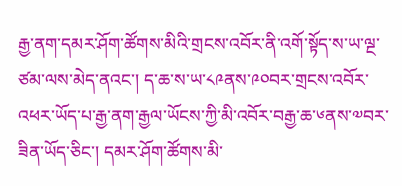རྒྱ་ནག་དམར་ཤོག་ཚོགས་མིའི་གྲངས་འབོར་ནི་འགོ་སྟོད་ས་ཡ་ལྔ་ཙམ་ལས་མེད་ནའང་། ད་ཆ་ས་ཡ་༨༩ནས་༩༠བར་གྲངས་འབོར་འཕར་ཡོད་པ་རྒྱ་ནག་རྒྱལ་ཡོངས་ཀྱི་མི་འབོར་བརྒྱ་ཆ་༦ནས་༧བར་ཟིན་ཡོད་ཅིང་། དམར་ཤོག་ཚོགས་མི་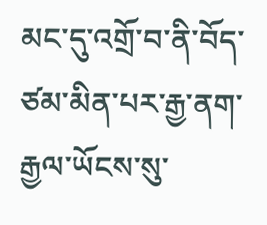མང་དུ་འགྲོ་བ་ནི་བོད་ཙམ་མིན་པར་རྒྱ་ནག་རྒྱལ་ཡོངས་སུ་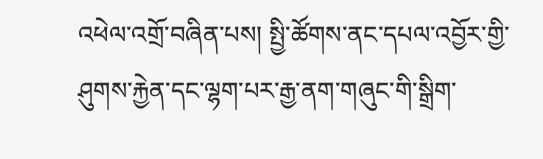འཕེལ་འགྲོ་བཞིན་པས། སྤྱི་ཚོགས་ནང་དཔལ་འབྱོར་གྱི་ཤུགས་རྐྱེན་དང་ལྷག་པར་རྒྱ་ནག་གཞུང་གི་སྒྲིག་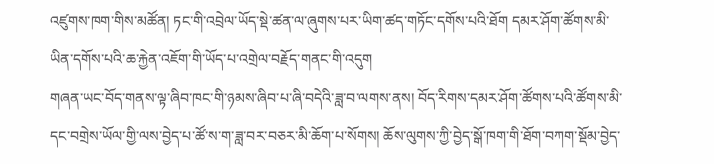འཛུགས་ཁག་གིས་མཚོན། ཏང་གི་འབྲེལ་ཡོད་སྡེ་ཚན་ལ་ཞུགས་པར་ཡིག་ཚད་གཏོང་དགོས་པའི་ཐོག དམར་ཤོག་ཚོགས་མི་ཡིན་དགོས་པའི་ཆ་རྐྱེན་འཇོག་གི་ཡོད་པ་འགྲེལ་བརྗོད་གནང་གི་འདུག
གཞན་ཡང་བོད་གནས་ལྟ་ཞིབ་ཁང་གི་ཉམས་ཞིབ་པ་ཞི་བདེའི་ཟླ་བ་ལགས་ནས། བོད་རིགས་དམར་ཤོག་ཚོགས་པའི་ཚོགས་མི་དང་བགྲེས་ཡོལ་གྱི་ལས་བྱེད་པ་ཚོ་ས་ག་ཟླ་བར་བཅར་མི་ཆོག་པ་སོགས། ཆོས་ལུགས་ཀྱི་བྱེད་སྒོ་ཁག་གི་ཐོག་བཀག་སྡོམ་བྱེད་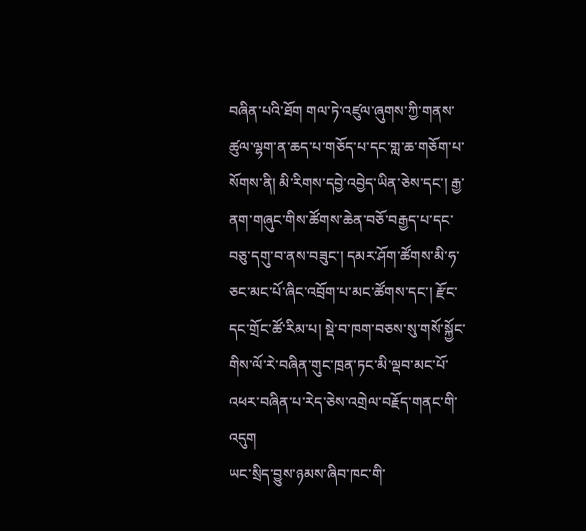བཞིན་པའི་ཐོག གལ་ཏེ་འཛུལ་ཞུགས་ཀྱི་གནས་ཚུལ་ལྷག་ན་ཆད་པ་གཅོད་པ་དང་གླ་ཆ་གཅོག་པ་སོགས་ནི། མི་རིགས་དབྱེ་འབྱེད་ཡིན་ཅེས་དང་། རྒྱ་ནག་གཞུང་གིས་ཚོགས་ཆེན་བཅོ་བརྒྱད་པ་དང་བཅུ་དགུ་བ་ནས་བཟུང་། དམར་ཤོག་ཚོགས་མི་ཧ་ཅང་མང་པོ་ཞིང་འབྲོག་པ་མང་ཚོགས་དང་། རྫོང་དང་གྲོང་ཚོ་རིམ་པ། སྡེ་བ་ཁག་བཅས་སུ་གསོ་སྐྱོང་གིས་ལོ་རེ་བཞིན་གུང་ཁྲན་ཏང་མི་ལྡབ་མང་པོ་འཕར་བཞིན་པ་རེད་ཅེས་འགྲེལ་བརྗོད་གནང་གི་འདུག
ཡང་སྲིད་བྱུས་ཉམས་ཞིབ་ཁང་གི་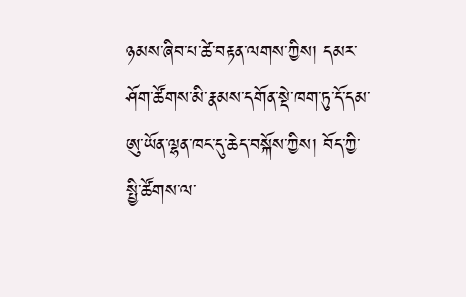ཉམས་ཞིབ་པ་ཚེ་བརྟན་ལགས་ཀྱིས། དམར་ཤོག་ཚོགས་མི་རྣམས་དགོན་སྡེ་ཁག་ཏུ་དོ་དམ་ཨུ་ཡོན་ལྷན་ཁང་དུ་ཆེད་བསྐོས་ཀྱིས། བོད་ཀྱི་སྤྱི་ཚོགས་ལ་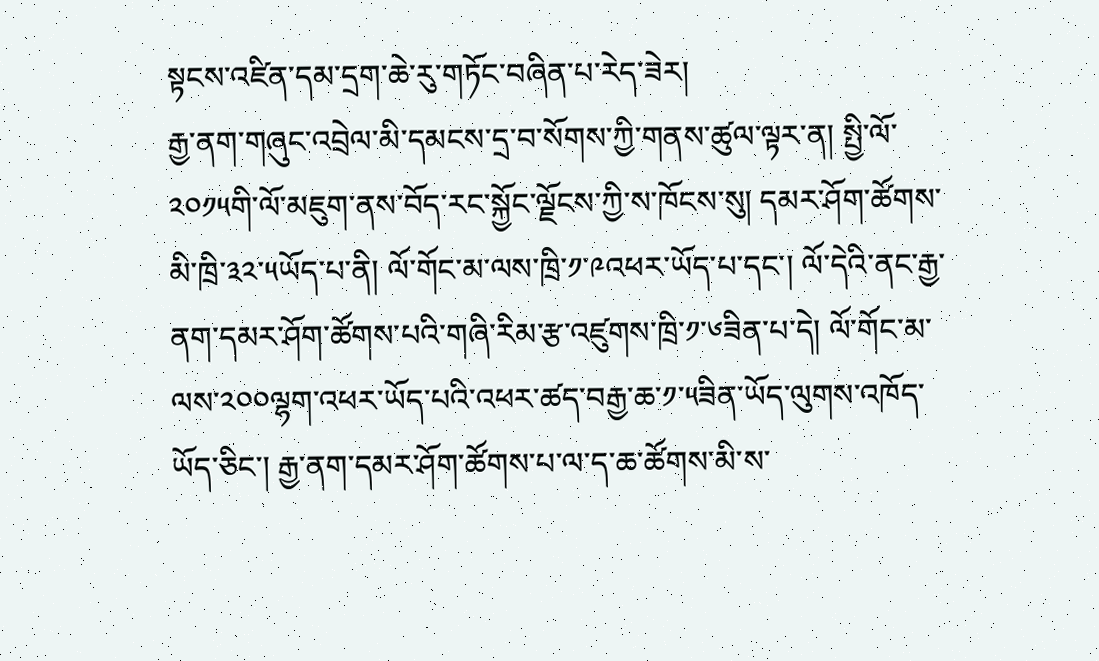སྟངས་འཛིན་དམ་དྲག་ཆེ་རུ་གཏོང་བཞིན་པ་རེད་ཟེར།
རྒྱ་ནག་གཞུང་འབྲེལ་མི་དམངས་དྲ་བ་སོགས་ཀྱི་གནས་ཚུལ་ལྟར་ན། སྤྱི་ལོ་༢༠༡༥གི་ལོ་མཇུག་ནས་བོད་རང་སྐྱོང་ལྗོངས་ཀྱི་ས་ཁོངས་སུ། དམར་ཤོག་ཚོགས་མི་ཁྲི་༣༢་༥ཡོད་པ་ནི། ལོ་གོང་མ་ལས་ཁྲི་༡་༩འཕར་ཡོད་པ་དང་། ལོ་དེའི་ནང་རྒྱ་ནག་དམར་ཤོག་ཚོགས་པའི་གཞི་རིམ་རྩ་འཛུགས་ཁྲི་༡་༦ཟིན་པ་དེ། ལོ་གོང་མ་ལས་༢༠༠ལྷག་འཕར་ཡོད་པའི་འཕར་ཚད་བརྒྱ་ཆ་༡་༥ཟིན་ཡོད་ལུགས་འཁོད་ཡོད་ཅིང་། རྒྱ་ནག་དམར་ཤོག་ཚོགས་པ་ལ་ད་ཆ་ཚོགས་མི་ས་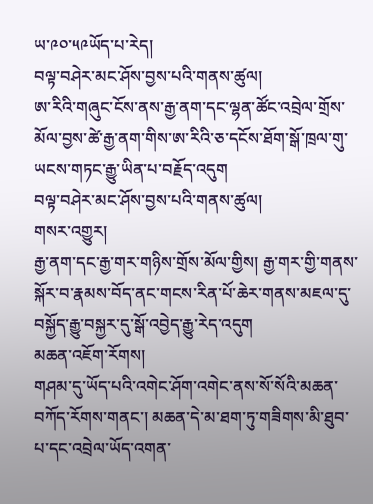ཡ་༩༠་༥༩ཡོད་པ་རེད།
བལྟ་བཤེར་མང་ཤོས་བྱས་པའི་གནས་ཚུལ།
ཨ་རིའི་གཞུང་ངོས་ནས་རྒྱ་ནག་དང་ལྷན་ཚོང་འབྲེལ་གྲོས་མོལ་བྱས་ཚེ་རྒྱ་ནག་གིས་ཨ་རིའི་ཅ་དངོས་ཐོག་སྒོ་ཁྲལ་གུ་ཡངས་གཏང་རྒྱུ་ཡིན་པ་བརྗོད་འདུག
བལྟ་བཤེར་མང་ཤོས་བྱས་པའི་གནས་ཚུལ།
གསར་འགྱུར།
རྒྱ་ནག་དང་རྒྱ་གར་གཉིས་གྲོས་མོལ་གྱིས། རྒྱ་གར་གྱི་གནས་སྐོར་བ་རྣམས་བོད་ནང་གངས་རིན་པོ་ཆེར་གནས་མཇལ་དུ་བསྐྱོད་རྒྱུ་བསྐྱར་དུ་སྒོ་འབྱེད་རྒྱུ་རེད་འདུག
མཆན་འཇོག་རོགས།
གཤམ་དུ་ཡོད་པའི་འགེང་ཤོག་འགེང་ནས་སོ་སོའི་མཆན་བཀོད་རོགས་གནང་། མཆན་དེ་མ་ཐག་ཏུ་གཟིགས་མི་ཐུབ་པ་དང་འབྲེལ་ཡོད་འགན་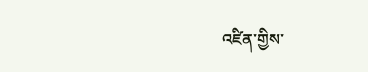འཛིན་གྱིས་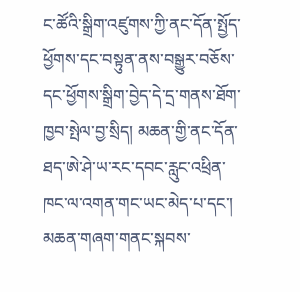ང་ཚོའི་སྒྲིག་འཛུགས་ཀྱི་ནང་དོན་སྤྱོད་ཕྱོགས་དང་བསྟུན་ནས་བསྒྱུར་བཅོས་དང་ཕྱོགས་སྒྲིག་བྱེད་དེ་དྲ་གནས་ཐོག་ཁྱབ་སྤེལ་བྱ་སྲིད། མཆན་གྱི་ནང་དོན་ཐད་ཨེ་ཤེ་ཡ་རང་དབང་རླུང་འཕྲིན་ཁང་ལ་འགན་གང་ཡང་མེད་པ་དང་། མཆན་གཞག་གནང་སྐབས་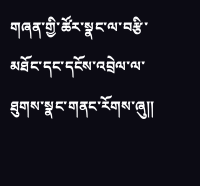གཞན་གྱི་ཚོར་སྣང་ལ་བརྩི་མཐོང་དང་དངོས་འབྲེལ་ལ་ཐུགས་སྣང་གནང་རོགས་ཞུ༎